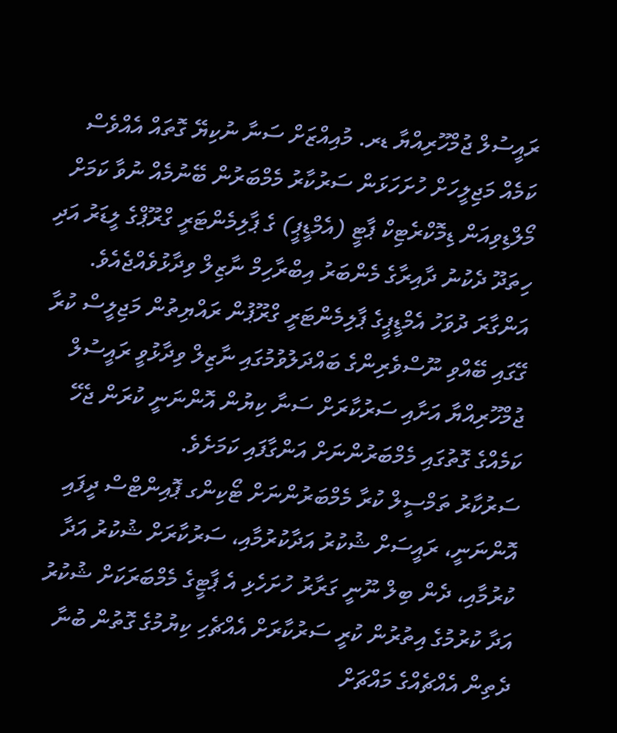ރައީސުލް ޖުމްހޫރިއްޔާ ޑރ. މުއިއްޒަށް ސަނާ ނުކިޔޭ ގޮތައް އެއްވެސް ކަމެއް މަޖިލީހަށް ހުށަހަޅަން ސަރުކާރު މެމްބަރުން ބޭނުމެއް ނުވާ ކަމަށް މޯލްޑިވިއަން ޑިމޮކްރެޓިކް ޕާޓީ (އެމްޑީޕީ) ގެ ޕާލިމެންޓަރީ ގްރޫޕްގެ ލީޑަރު އަދި ހިތަދޫ ދެކުނު ދާއިރާގެ މެންބަރު އިބްރާހިމް ނާޒިލް ވިދާޅުވެއްޖެއެވެ.
އަންގާރަ ދުވަހު އެމްޑީޕީގެ ޕާލިމެންޓަރީ ގްރޫޕުން ރައްޔިތުން މަޖިލީސް ކުރާ ގޭގައި ބޭއްވި ނޫސްވެރިންގެ ބައްދަލުވުމުގައި ނާޒިލް ވިދާޅުވީ ރައީސުލް ޖުމްހޫރިއްޔާ އަށާއި ސަރުކާރަށް ސަނާ ކިޔުން އޮންނަނީ ކުރަން ޖެހޭ ކަމެއްގެ ގޮތުގައި މެމްބަރުންނަށް އަންގާފައި ކަމަށެވެ.
ސަރުކާރު ތަމްސީލް ކުރާ މެމްބަރުންނަށް ޓޯކިންގ ޕޮއިންޓްސް ދީފައި އޮންނަނީ، ރައީސަށް ޝުކުރު އަދާކުރުމާއި، ސަރުކާރަށް ޝުކުރު އަދާ ކުރުމާއި، ދެން ބިލް ނޫނީ ގަރާރު ހުށަހެޅި އެ ޕާޓީގެ މެމްބަރަކަށް ޝުކުރު އަދާ ކުރުމުގެ އިތުރުން ކުރީ ސަރުކާރަށް އެއްޗެހި ކިޔުމުގެ ގޮތުން ބުނާ ދެތިން އެއްޗެއްގެ މައްޗަށް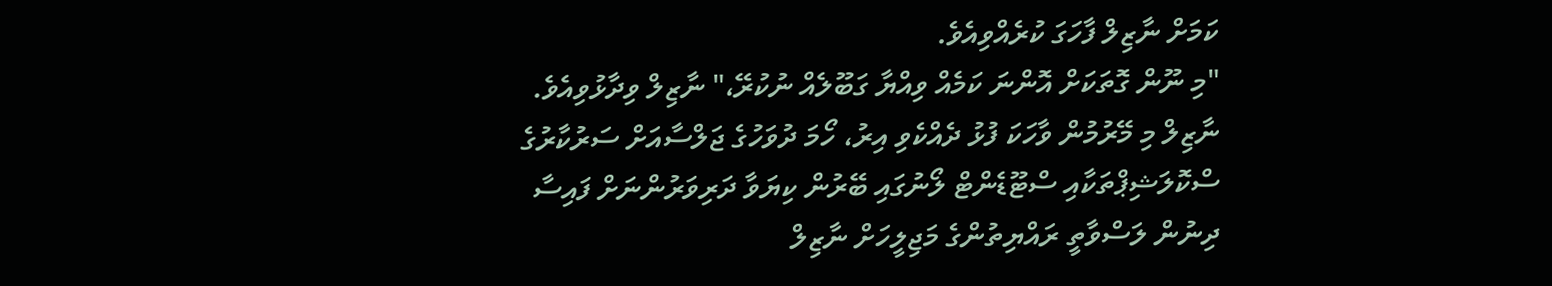ކަމަށް ނާޒިލް ފާހަގަ ކުރެއްވިއެވެ.
"މި ނޫން ގޮތަކަށް އޮންނަ ކަމެއް ވިއްޔާ ގަބޫލެއް ނުކުރޭ،" ނާޒިލް ވިދާޅުވިއެވެ.
ނާޒިލް މި މޭރުމުން ވާހަކަ ފުޅު ދެއްކެވި އިރު، ހޯމަ ދުވަހުގެ ޖަލްސާއަށް ސަރުކާރުގެ ސްކޮލަޝިޕްތަކާއި ސްޓޫޑެންޓް ލޯނުގައި ބޭރުން ކިޔަވާ ދަރިވަރުންނަށް ފައިސާ ދިނުން ލަސްވާތީ ރައްޔިތުންގެ މަޖިލީހަށް ނާޒިލް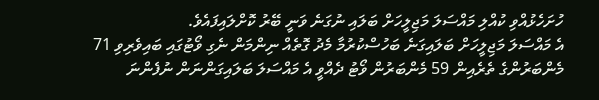ހުށަހެޅުއްވި ކުއްލި މައްސަލަ މަޖިލީހަށް ބަލައި ނުގަނެ ވަނީ ބޭރު ކޮށްލައިފައެވެ.
އެ މައްސަލަ މަޖިލީހަށް ބަލައިގަނެ ބަހުސްކުރުމާ މެދު ގޮތެއް ނިންމަން ނެގި ވޯޓުގައި ބައިވެރިވި 71 މެންބަރުންގެ ތެރެއިން 59 މެންބަރުން ވޯޓު ދެއްވީ އެ މައްސަލަ ބަލައިގަންނަން ނުފެންނަ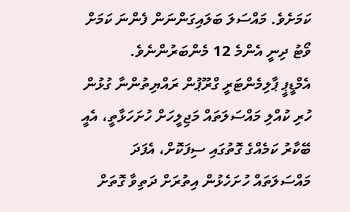ކަމަށެވެ. މައްސަލަ ބަލައިގަންނަން ފެންނަ ކަމަށް ވޯޓު ދިނީ އެންމެ 12 މެންބަރުންނެވެ.
އެމްޑީޕީ ޕާލިމެންޓަރީ ގްރޫޕުން ރައްޔިތުންނާ ގުޅުން ހުރި ކުއްލި މައްސަލަތައް މަޖިލީހަށް ހުށަހަޅާތީ، އެއީ ބޭކާރު ކަމެއްގެ ގޮތުގައި ސިފަކޮށް، އެފަދަ މައްސަލަތައް ހުށަހެޅުން އިތުރަށް ދަތިވާ ގޮތަށް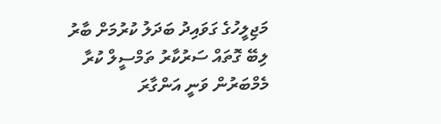މަޖިލީހުގެ ގަވައިދު ބަދަލު ކުރުމަށް ބާރު ލިބޭ ގޮތައް ސަރުކާރު ތަމްސީލް ކުރާ މެމްބަރުން ވަނީ އަންގާރަ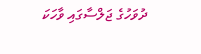ދުވަހުގެ ޖަލްސާގައި ވާހަކަ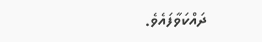ދައްކަވާފައެވެ.